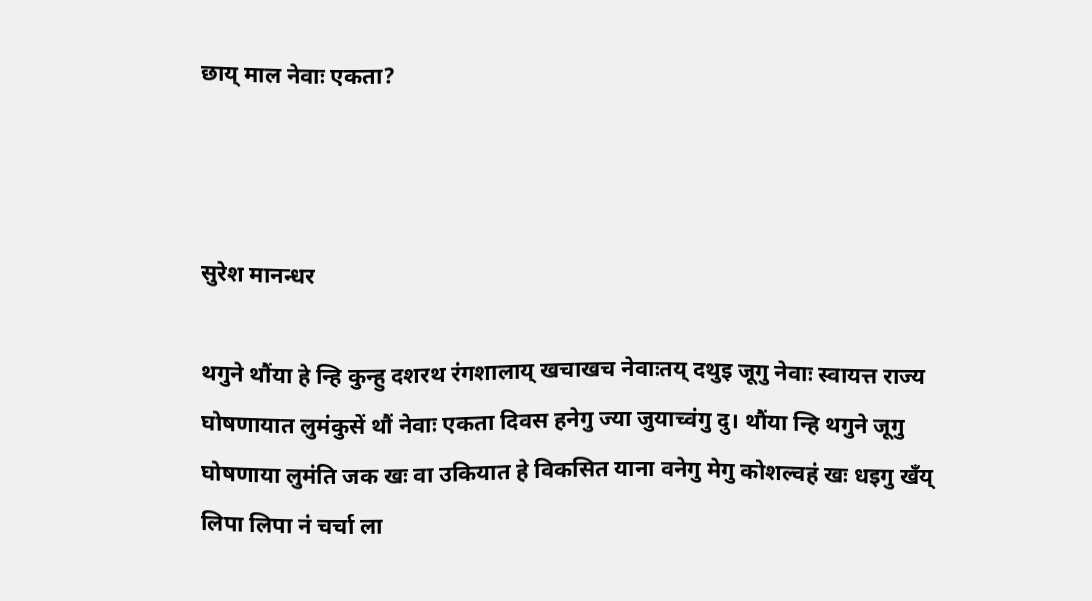छाय् माल नेवाः एकता?



सुरेश मानन्धर

थगुने थौंया हे न्हि कुन्हु दशरथ रंगशालाय् खचाखच नेवाःतय् दथुइ जूगु नेवाः स्वायत्त राज्य घोषणायात लुमंकुसें थौं नेवाः एकता दिवस हनेगु ज्या जुयाच्वंगु दु। थौंया न्हि थगुने जूगु घोषणाया लुमंति जक खः वा उकियात हे विकसित याना वनेगु मेगु कोशल्वहं खः धइगु खँय् लिपा लिपा नं चर्चा ला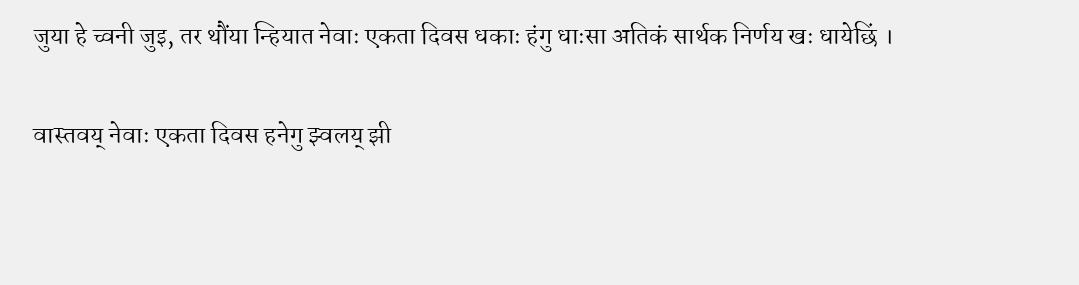जुया हे च्वनी जुइ, तर थौंया न्हियात नेवाः एकता दिवस धकाः हंगु धाःसा अतिकं सार्थक निर्णय खः धायेछिं ।

वास्तवय् नेवाः एकता दिवस हनेगु झ्वलय् झी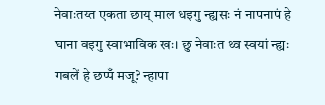नेवाःतय्त एकता छाय् माल धइगु न्ह्यसः नं नापनापं हे घाना वइगु स्वाभाविक खः। छु नेवाःत थ्व स्वयां न्ह्यः गबलें हे छप्पँ मजू? न्हापा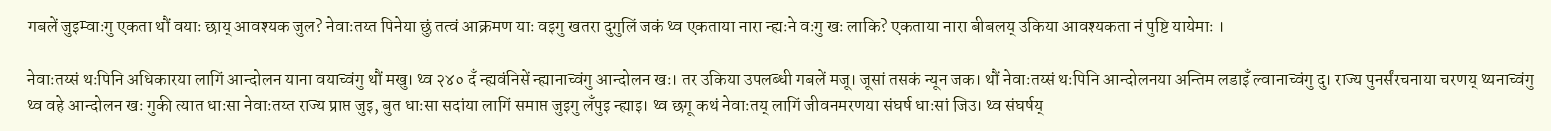गबलें जुइम्वाःगु एकता थौं वयाः छाय् आवश्यक जुल? नेवाःतय्त पिनेया छुं तत्वं आक्रमण याः वइगु खतरा दुगुलिं जकं थ्व एकताया नारा न्ह्यःने वःगु खः लाकि? एकताया नारा बीबलय् उकिया आवश्यकता नं पुष्टि यायेमाः ।

नेवाःतय्सं थःपिनि अधिकारया लागिं आन्दोलन याना वयाच्वंगु थौं मखु। थ्व २४० दँ न्ह्यवंनिसें न्ह्यानाच्वंगु आन्दोलन खः। तर उकिया उपलब्धी गबलें मजू। जूसां तसकं न्यून जक। थौं नेवाःतय्सं थःपिनि आन्दोलनया अन्तिम लडाइँ ल्वानाच्वंगु दु। राज्य पुनर्संरचनाया चरणय् थ्यनाच्वंगु थ्व वहे आन्दोलन खः गुकी त्यात धाःसा नेवाःतय्त राज्य प्राप्त जुइ, बुत धाःसा सदांया लागिं समाप्त जुइगु लँपुइ न्ह्याइ। थ्व छगू कथं नेवाःतय् लागिं जीवनमरणया संघर्ष धाःसां जिउ। थ्व संघर्षय्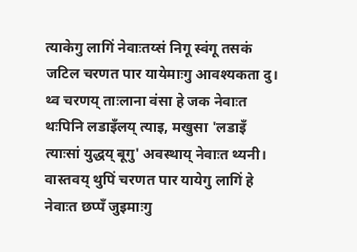त्याकेगु लागिं नेवाःतय्सं निगू स्वंगू तसकं जटिल चरणत पार यायेमाःगु आवश्यकता दु। थ्व चरणय् ताःलाना वंसा हे जक नेवाःत थःपिनि लडाइँलय् त्याइ, मखुसा 'लडाइँ त्याःसां युद्धय् बूगु' अवस्थाय् नेवाःत थ्यनी। वास्तवय् थुपिं चरणत पार यायेगु लागिं हे नेवाःत छप्पँ जुइमाःगु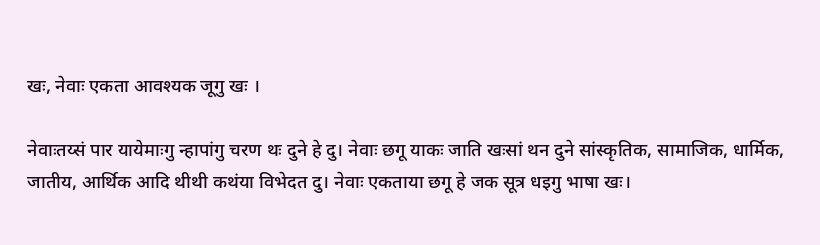खः, नेवाः एकता आवश्यक जूगु खः ।

नेवाःतय्सं पार यायेमाःगु न्हापांगु चरण थः दुने हे दु। नेवाः छगू याकः जाति खःसां थन दुने सांस्कृतिक, सामाजिक, धार्मिक, जातीय, आर्थिक आदि थीथी कथंया विभेदत दु। नेवाः एकताया छगू हे जक सूत्र धइगु भाषा खः।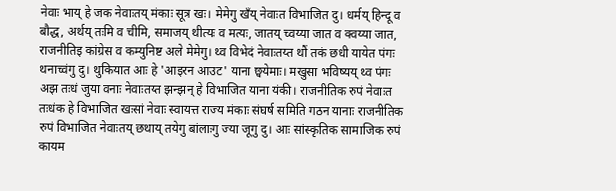नेवाः भाय् हे जक नेवाःतय् मंकाः सूत्र खः। मेमेगु खँय् नेवाःत विभाजित दु। धर्मय् हिन्दू व बौद्ध, अर्थय् तःमि व चीमि, समाजय् थीत्यः व मत्यः, जातय् च्वय्या जात व क्वय्या जात, राजनीतिइ कांग्रेस व कम्युनिष्ट अले मेमेगु। थ्व विभेदं नेवाःतय्त थौं तकं छधी यायेत पंगः थनाच्वंगु दु। थुकियात आः हे 'आइरन आउट' याना छ्वयेमाः। मखुसा भविष्यय् थ्व पंगः अझ तःधं जुया वनाः नेवाःतय्त झन्झन् हे विभाजित याना यंकी। राजनीतिक रुपं नेवाःत तःधंक हे विभाजित खःसां नेवाः स्वायत्त राज्य मंकाः संघर्ष समिति गठन यानाः राजनीतिक रुपं विभाजित नेवाःतय् छथाय् तयेगु बांलाःगु ज्या जूगु दु। आः सांस्कृतिक सामाजिक रुपं कायम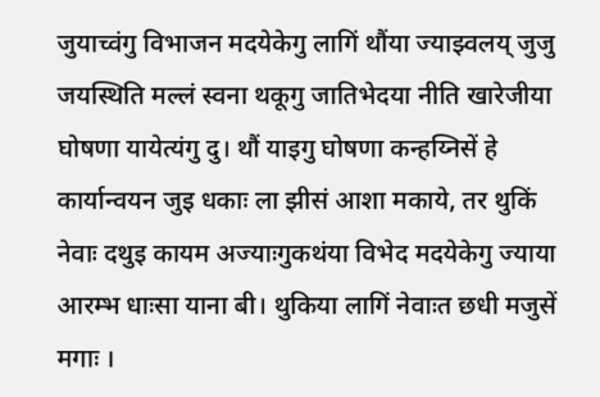जुयाच्वंगु विभाजन मदयेकेगु लागिं थौंया ज्याझ्वलय् जुजु जयस्थिति मल्लं स्वना थकूगु जातिभेदया नीति खारेजीया घोषणा यायेत्यंगु दु। थौं याइगु घोषणा कन्हय्निसें हे कार्यान्वयन जुइ धकाः ला झीसं आशा मकाये, तर थुकिं नेवाः दथुइ कायम अज्याःगुकथंया विभेद मदयेकेगु ज्याया आरम्भ धाःसा याना बी। थुकिया लागिं नेवाःत छधी मजुसें मगाः ।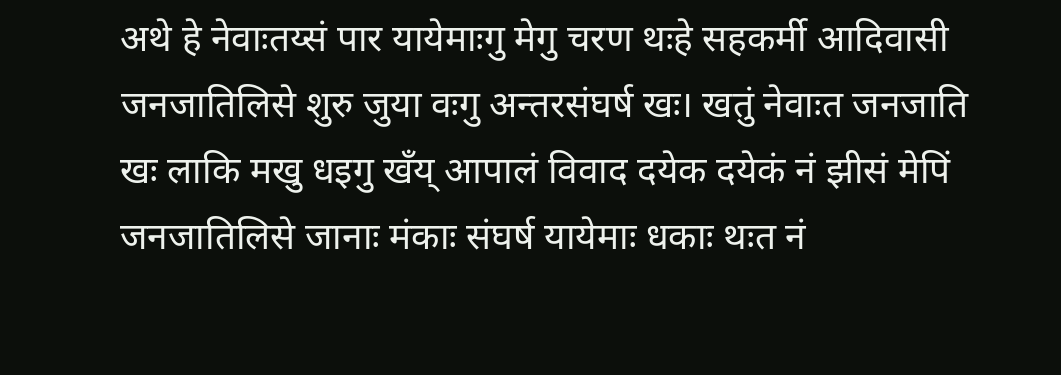अथे हे नेवाःतय्सं पार यायेमाःगु मेगु चरण थःहे सहकर्मी आदिवासी जनजातिलिसे शुरु जुया वःगु अन्तरसंघर्ष खः। खतुं नेवाःत जनजाति खः लाकि मखु धइगु खँय् आपालं विवाद दयेक दयेकं नं झीसं मेपिं जनजातिलिसे जानाः मंकाः संघर्ष यायेमाः धकाः थःत नं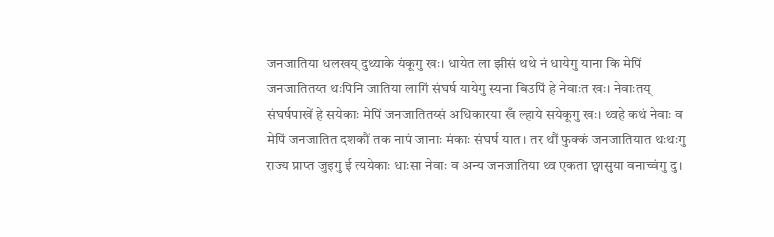जनजातिया धलखय् दुथ्याके यंकूगु खः। धायेत ला झीसं थथे नं धायेगु याना कि मेपिं जनजातितय्त थःपिनि जातिया लागिं संघर्ष यायेगु स्यना बिउपिं हे नेवाःत खः। नेवाःतय् संघर्षपाखें हे सयेकाः मेपिं जनजातितय्सं अधिकारया खँ ल्हाये सयेकूगु खः। थ्वहे कथं नेवाः व मेपिं जनजातित दशकौं तक नापं जानाः मंकाः संघर्ष यात। तर थौं फुक्कं जनजातियात थःथःगु राज्य प्राप्त जुइगु ई त्ययेकाः धाःसा नेवाः व अन्य जनजातिया थ्व एकता छ्वासुया वनाच्वंगु दु।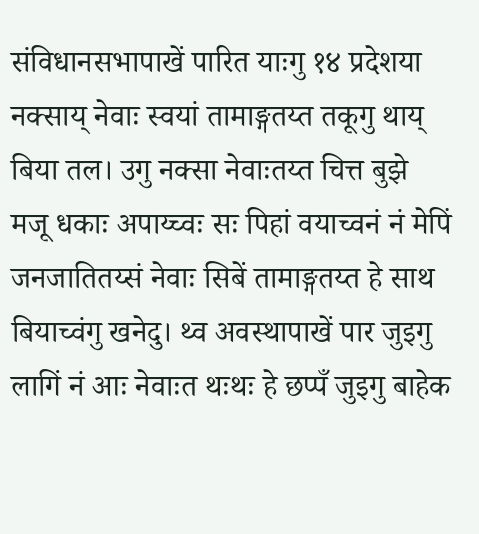संविधानसभापाखें पारित याःगु १४ प्रदेशया नक्साय् नेवाः स्वयां तामाङ्गतय्त तकूगु थाय् बिया तल। उगु नक्सा नेवाःतय्त चित्त बुझे मजू धकाः अपाय्च्वः सः पिहां वयाच्वनं नं मेपिं जनजातितय्सं नेवाः सिबें तामाङ्गतय्त हे साथ बियाच्वंगु खनेदु। थ्व अवस्थापाखें पार जुइगु लागिं नं आः नेवाःत थःथः हे छप्पँ जुइगु बाहेक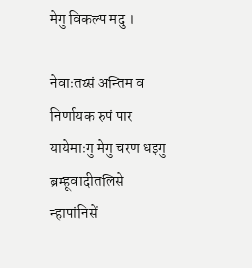मेगु विकल्प मदु ।

नेवाःतय्सं अन्तिम व निर्णायक रुपं पार यायेमाःगु मेगु चरण धइगु ब्रम्हूवादीतलिसे न्हापांनिसें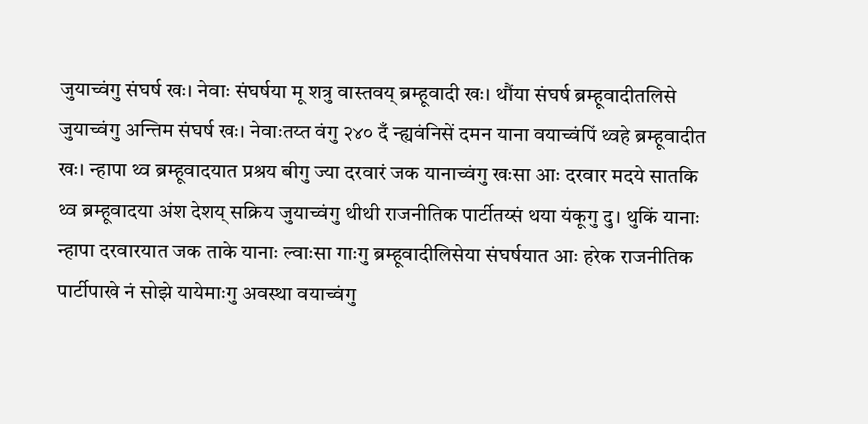जुयाच्वंगु संघर्ष खः। नेवाः संघर्षया मू शत्रु वास्तवय् ब्रम्हूवादी खः। थौंया संघर्ष ब्रम्हूवादीतलिसे जुयाच्वंगु अन्तिम संघर्ष खः। नेवाःतय्त वंगु २४० दँ न्ह्यवंनिसें दमन याना वयाच्वंपिं थ्वहे ब्रम्हूवादीत खः। न्हापा थ्व ब्रम्हूवादयात प्रश्रय बीगु ज्या दरवारं जक यानाच्वंगु खःसा आः दरवार मदये सातकि थ्व ब्रम्हूवादया अंश देशय् सक्रिय जुयाच्वंगु थीथी राजनीतिक पार्टीतय्सं थया यंकूगु दु। थुकिं यानाः न्हापा दरवारयात जक ताके यानाः ल्वाःसा गाःगु ब्रम्हूवादीलिसेया संघर्षयात आः हरेक राजनीतिक पार्टीपाखे नं सोझे यायेमाःगु अवस्था वयाच्वंगु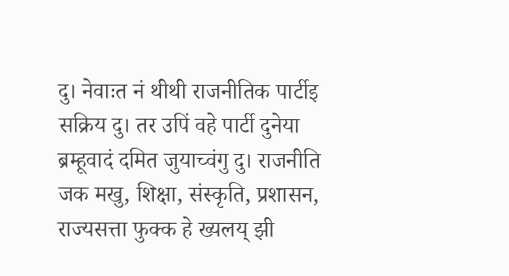दु। नेवाःत नं थीथी राजनीतिक पार्टीइ सक्रिय दु। तर उपिं वहे पार्टी दुनेया ब्रम्हूवादं दमित जुयाच्वंगु दु। राजनीति जक मखु, शिक्षा, संस्कृति, प्रशासन, राज्यसत्ता फुक्क हे ख्यलय् झी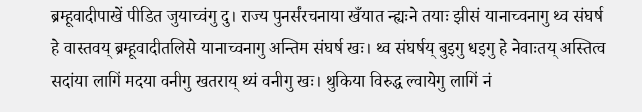ब्रम्हूवादीपाखें पीडित जुयाच्वंगु दु। राज्य पुनर्संरचनाया खँयात न्ह्यःने तयाः झीसं यानाच्वनागु थ्व संघर्ष हे वास्तवय् ब्रम्हूवादीतलिसे यानाच्वनागु अन्तिम संघर्ष खः। थ्व संघर्षय् बुइगु धइगु हे नेवाःतय् अस्तित्व सदांया लागिं मदया वनीगु खतराय् थ्यं वनीगु खः। थुकिया विरुद्ध ल्वायेगु लागिं नं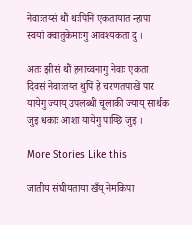नेवाःतय्सं थौं थःपिनि एकतायात न्हापा स्वयां क्वातुकेमाःगु आवश्यकता दु ।

अतः झीसं थौं हनाच्वनागु नेवाः एकता दिवसं नेवाःतय्त थुपिं हे चरणतपाखें पार यायेगु ज्याय् उपलब्धी चूलाकी ज्याय् सार्थक जुइ धकाः आशा यायेगु पाय्छि जुइ ।

More Stories Like this

जातीय संघीयताया खँय् नेमकिपा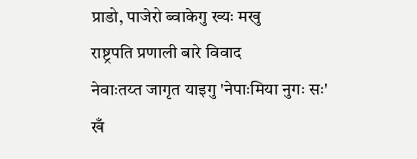प्राडो, पाजेरो ब्वाकेगु ख्यः मखु
राष्ट्रपति प्रणाली बारे विवाद
नेवाःतय्त जागृत याइगु 'नेपाःमिया नुगः सः'
खँ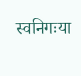स्वनिगःया